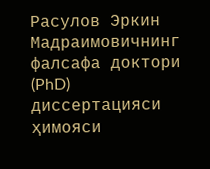Расулов Эркин Мадраимовичнинг
фалсафа доктори (PhD) диссертацияси ҳимояси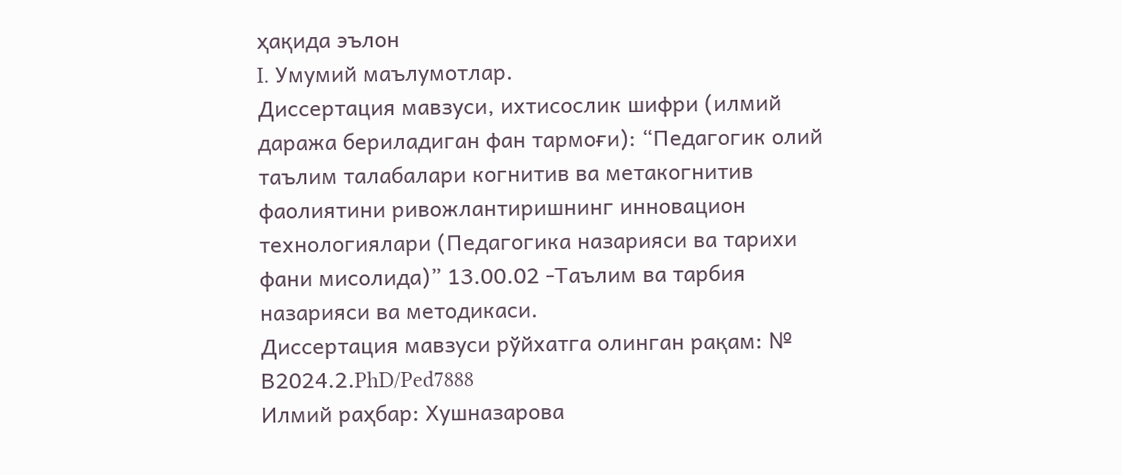ҳақида эълон
I. Умумий маълумотлар.
Диссертация мавзуси, ихтисослик шифри (илмий даража бериладиган фан тармоғи): “Педагогик олий таълим талабалари когнитив ва метакогнитив фаолиятини ривожлантиришнинг инновацион технологиялари (Педагогика назарияси ва тарихи фани мисолида)” 13.00.02 -Таълим ва тарбия назарияси ва методикаси.
Диссертация мавзуси рўйхатга олинган рақам: № В2024.2.PhD/Ped7888
Илмий раҳбар: Хушназарова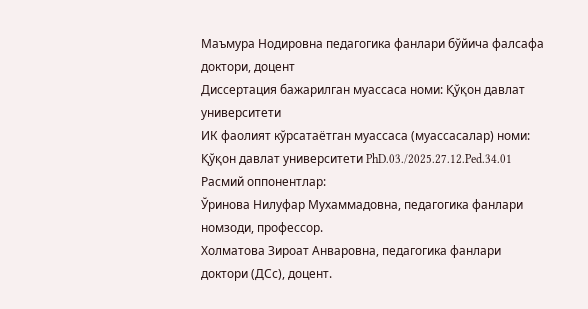Маъмура Нодировна педагогика фанлари бўйича фалсафа доктори, доцент
Диссертация бажарилган муассаса номи: Қўқон давлат университети
ИК фаолият кўрсатаётган муассаса (муассасалар) номи: Қўқон давлат университети PhD.03./2025.27.12.Ped.34.01
Расмий оппонентлар:
Ўринова Нилуфар Мухаммадовна, педагогика фанлари номзоди, профессор.
Холматова Зироат Анваровна, педагогика фанлари доктори (ДСc), доцент.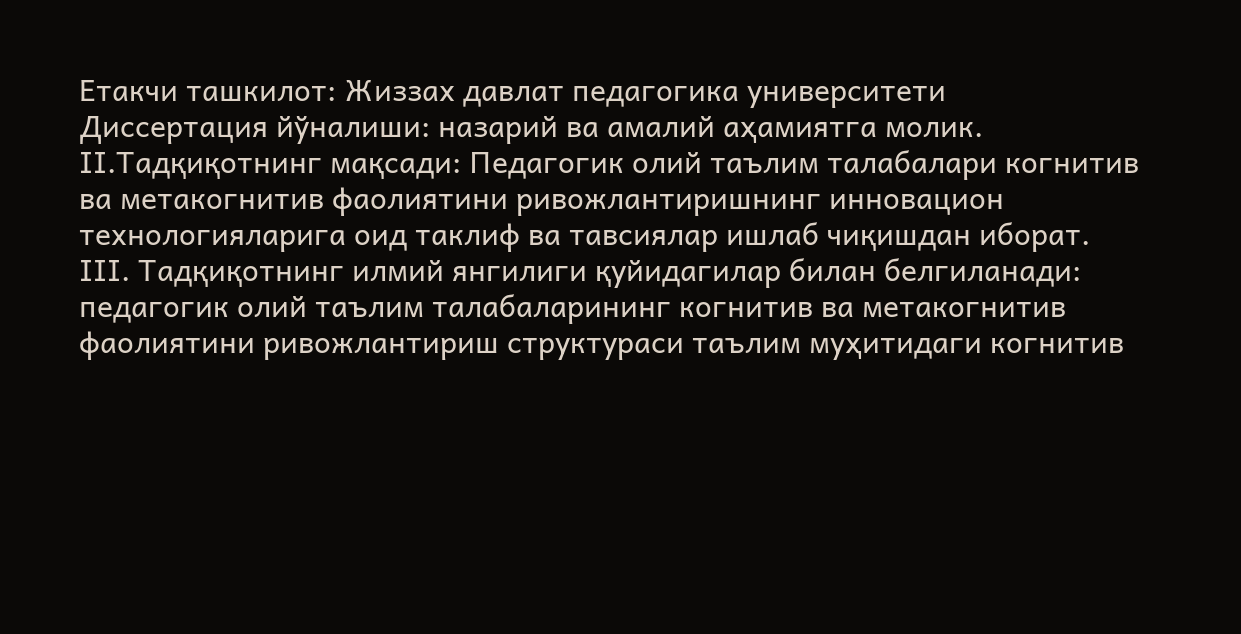Етакчи ташкилот: Жиззах давлат педагогика университети
Диссертация йўналиши: назарий ва амалий аҳамиятга молик.
II.Тадқиқотнинг мақсади: Педагогик олий таълим талабалари когнитив ва метакогнитив фаолиятини ривожлантиришнинг инновацион технологияларига оид таклиф ва тавсиялар ишлаб чиқишдан иборат.
III. Тадқиқотнинг илмий янгилиги қуйидагилар билан белгиланади:
педагогик олий таълим талабаларининг когнитив ва метакогнитив фаолиятини ривожлантириш структураси таълим муҳитидаги когнитив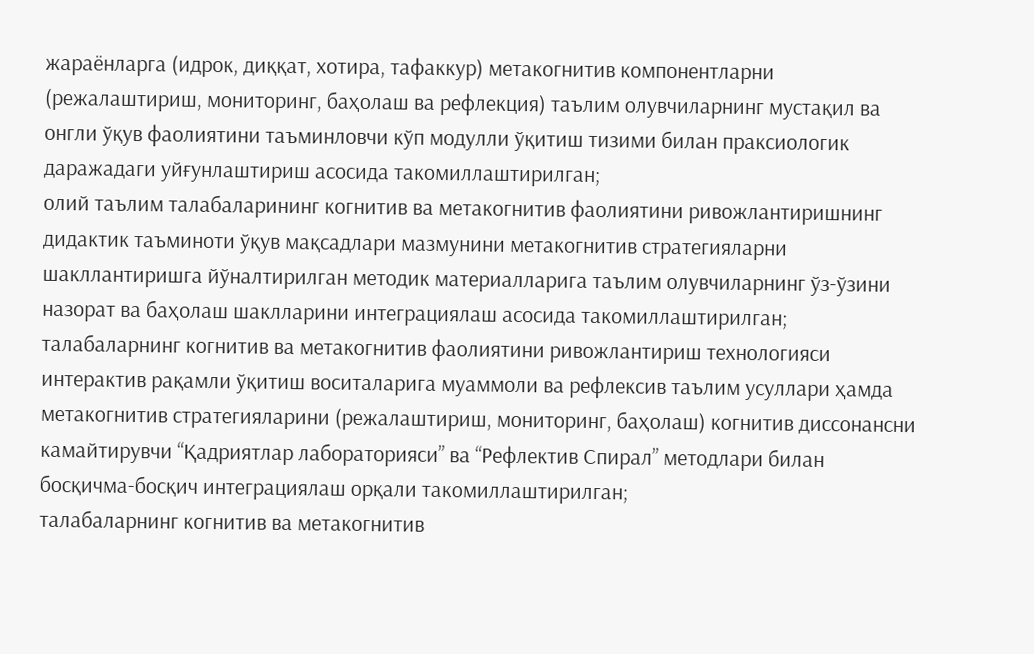жараёнларга (идрок, диққат, хотира, тафаккур) метакогнитив компонентларни (режалаштириш, мониторинг, баҳолаш ва рефлекция) таълим олувчиларнинг мустақил ва онгли ўқув фаолиятини таъминловчи кўп модулли ўқитиш тизими билан праксиологик даражадаги уйғунлаштириш асосида такомиллаштирилган;
олий таълим талабаларининг когнитив ва метакогнитив фаолиятини ривожлантиришнинг дидактик таъминоти ўқув мақсадлари мазмунини метакогнитив стратегияларни шакллантиришга йўналтирилган методик материалларига таълим олувчиларнинг ўз-ўзини назорат ва баҳолаш шаклларини интеграциялаш асосида такомиллаштирилган;
талабаларнинг когнитив ва метакогнитив фаолиятини ривожлантириш технологияси интерактив рақамли ўқитиш воситаларига муаммоли ва рефлексив таълим усуллари ҳамда метакогнитив стратегияларини (режалаштириш, мониторинг, баҳолаш) когнитив диссонансни камайтирувчи “Қадриятлар лабораторияси” ва “Рефлектив Спирал” методлари билан босқичма-босқич интеграциялаш орқали такомиллаштирилган;
талабаларнинг когнитив ва метакогнитив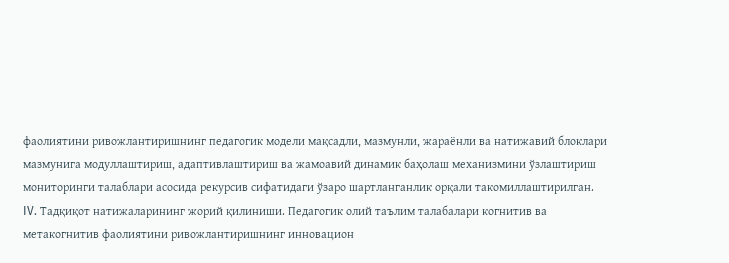фаолиятини ривожлантиришнинг педагогик модели мақсадли, мазмунли, жараёнли ва натижавий блоклари мазмунига модуллаштириш, адаптивлаштириш ва жамоавий динамик баҳолаш механизмини ўзлаштириш мониторинги талаблари асосида рекурсив сифатидаги ўзаро шартланганлик орқали такомиллаштирилган.
IV. Тадқиқот натижаларининг жорий қилиниши. Педагогик олий таълим талабалари когнитив ва метакогнитив фаолиятини ривожлантиришнинг инновацион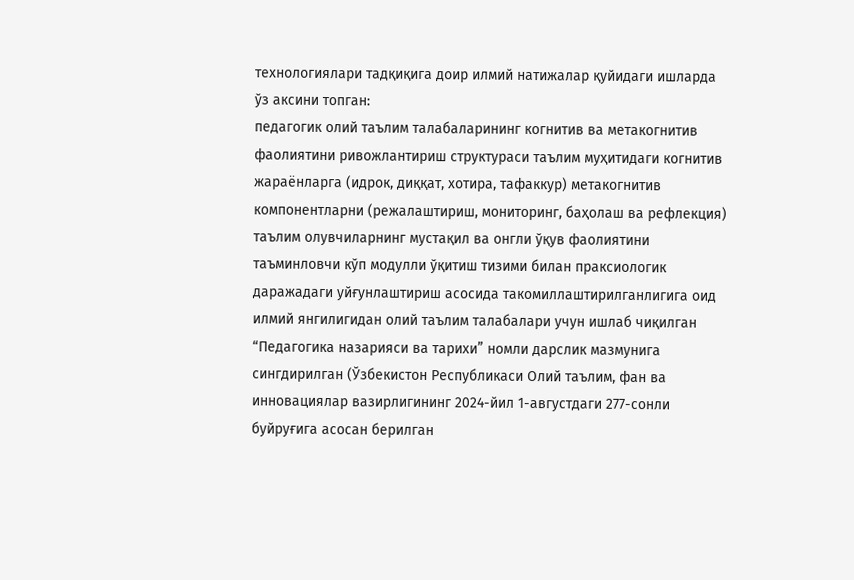технологиялари тадқиқига доир илмий натижалар қуйидаги ишларда ўз аксини топган:
педагогик олий таълим талабаларининг когнитив ва метакогнитив фаолиятини ривожлантириш структураси таълим муҳитидаги когнитив жараёнларга (идрок, диққат, хотира, тафаккур) метакогнитив компонентларни (режалаштириш, мониторинг, баҳолаш ва рефлекция) таълим олувчиларнинг мустақил ва онгли ўқув фаолиятини таъминловчи кўп модулли ўқитиш тизими билан праксиологик даражадаги уйғунлаштириш асосида такомиллаштирилганлигига оид илмий янгилигидан олий таълим талабалари учун ишлаб чиқилган “Педагогика назарияси ва тарихи” номли дарслик мазмунига сингдирилган (Ўзбекистон Республикаси Олий таълим, фан ва инновациялар вазирлигининг 2024-йил 1-августдаги 277-сонли буйруғига асосан берилган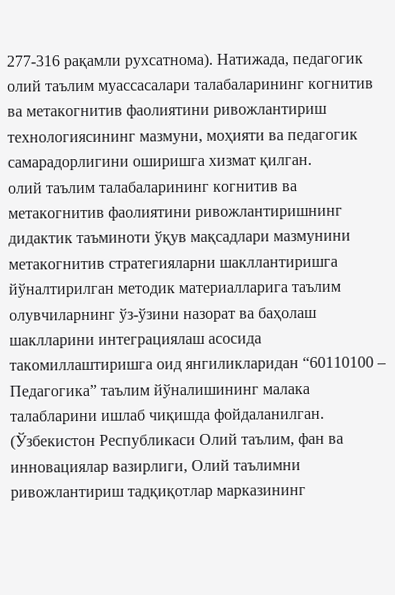277-316 рақамли рухсатнома). Натижада, педагогик олий таълим муассасалари талабаларининг когнитив ва метакогнитив фаолиятини ривожлантириш технологиясининг мазмуни, моҳияти ва педагогик самарадорлигини оширишга хизмат қилган.
олий таълим талабаларининг когнитив ва метакогнитив фаолиятини ривожлантиришнинг дидактик таъминоти ўқув мақсадлари мазмунини метакогнитив стратегияларни шакллантиришга йўналтирилган методик материалларига таълим олувчиларнинг ўз-ўзини назорат ва баҳолаш шаклларини интеграциялаш асосида такомиллаштиришга оид янгиликларидан “60110100 – Педагогика” таълим йўналишининг малака талабларини ишлаб чиқишда фойдаланилган. (Ўзбекистон Республикаси Олий таълим, фан ва инновациялар вазирлиги, Олий таълимни ривожлантириш тадқиқотлар марказининг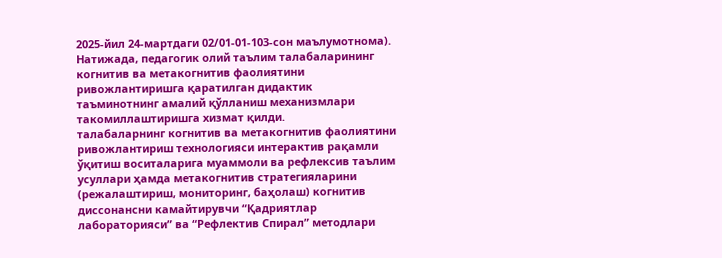2025-йил 24-мартдаги 02/01-01-103-сон маълумотнома). Натижада, педагогик олий таълим талабаларининг когнитив ва метакогнитив фаолиятини ривожлантиришга қаратилган дидактик таъминотнинг амалий қўлланиш механизмлари такомиллаштиришга хизмат қилди.
талабаларнинг когнитив ва метакогнитив фаолиятини ривожлантириш технологияси интерактив рақамли ўқитиш воситаларига муаммоли ва рефлексив таълим усуллари ҳамда метакогнитив стратегияларини (режалаштириш, мониторинг, баҳолаш) когнитив диссонансни камайтирувчи “Қадриятлар лабораторияси” ва “Рефлектив Спирал” методлари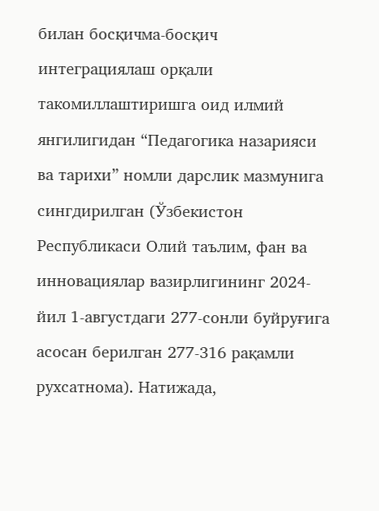билан босқичма-босқич интеграциялаш орқали такомиллаштиришга оид илмий янгилигидан “Педагогика назарияси ва тарихи” номли дарслик мазмунига сингдирилган (Ўзбекистон Республикаси Олий таълим, фан ва инновациялар вазирлигининг 2024-йил 1-августдаги 277-сонли буйруғига асосан берилган 277-316 рақамли рухсатнома). Натижада,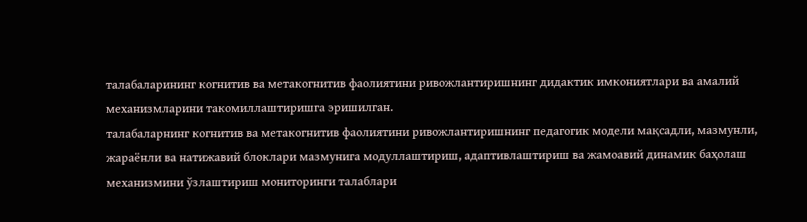талабаларининг когнитив ва метакогнитив фаолиятини ривожлантиришнинг дидактик имкониятлари ва амалий механизмларини такомиллаштиришга эришилган.
талабаларнинг когнитив ва метакогнитив фаолиятини ривожлантиришнинг педагогик модели мақсадли, мазмунли, жараёнли ва натижавий блоклари мазмунига модуллаштириш, адаптивлаштириш ва жамоавий динамик баҳолаш механизмини ўзлаштириш мониторинги талаблари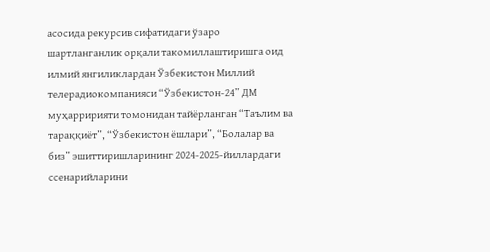асосида рекурсив сифатидаги ўзаро шартланганлик орқали такомиллаштиришга оид илмий янгиликлардан Ўзбекистон Миллий телерадиокомпанияси “Ўзбекистон-24” ДМ муҳарририяти томонидан тайёрланган “Таълим ва тараққиёт”, “Ўзбекистон ёшлари”, “Болалар ва биз” эшиттиришларининг 2024-2025-йиллардаги ссенарийларини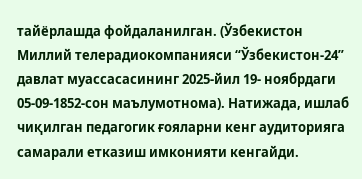тайёрлашда фойдаланилган. (Ўзбекистон Миллий телерадиокомпанияси “Ўзбекистон-24” давлат муассасасининг 2025-йил 19- ноябрдаги 05-09-1852-сон маълумотнома). Натижада, ишлаб чиқилган педагогик ғояларни кенг аудиторияга самарали етказиш имконияти кенгайди.